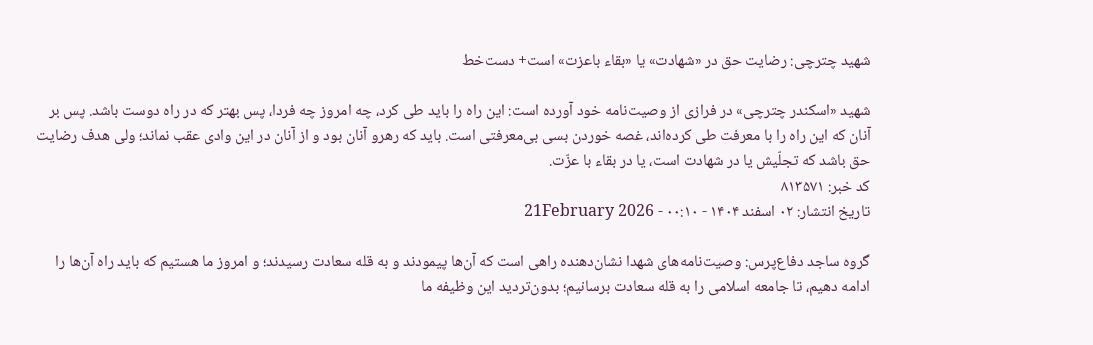شهید چترچی: رضایت حق در «شهادت» یا «بقاء باعزت» است+ دست‌خط

شهید «اسکندر چترچی» در فرازی از وصیت‌نامه خود آورده است: این راه را باید طی کرد، چه امروز چه فردا، پس بهتر که در راه دوست باشد. پس بر آنان که این راه را با معرفت طی کرده‌اند، غصه خوردن بسی بی‌معرفتی است. باید که رهرو آنان بود و از آنان در این وادی عقب نماند؛ ولی هدف رضایت حق باشد که تجلّیش یا در شهادت است، یا در بقاء با عزّت.
کد خبر: ۸۱۳۵۷۱
تاریخ انتشار: ۰۲ اسفند ۱۴۰۴ - ۰۰:۱۰ - 21February 2026

گروه ساجد دفاع‌پرس: وصیت‌نامه‌های شهدا نشان‌دهنده راهی است که آن‌ها پیمودند و به قله سعادت رسیدند؛ و امروز ما هستیم که باید راه آن‌ها را ادامه دهیم، تا جامعه اسلامی را به قله سعادت برسانیم؛ بدون‌تردید این وظیفه ما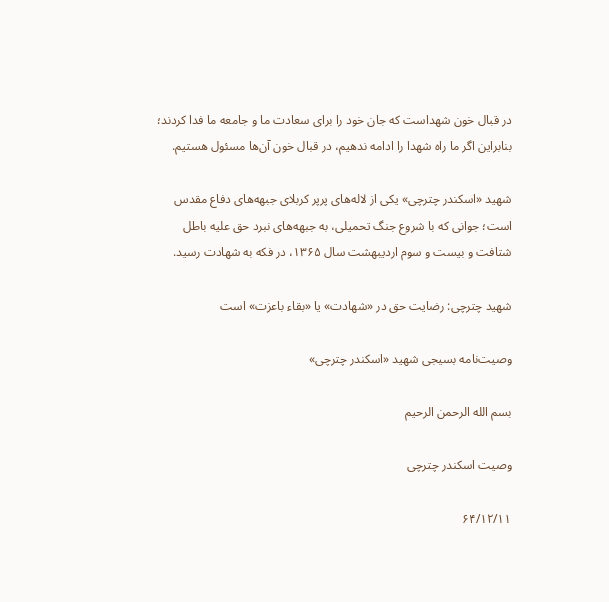در قبال خون شهداست که جان خود را برای سعادت ما و جامعه ما فدا کردند؛ بنابراین اگر ما راه شهدا را ادامه ندهیم، در قبال خون آن‌ها مسئول هستیم.

شهید «اسکندر چترچی» یکی از لاله‌های پرپر کربلای جبهه‌های دفاع مقدس است؛ جوانی که با شروع جنگ تحمیلی، به جبهه‌های نبرد حق علیه باطل شتافت و بیست و سوم اردیبهشت سال ۱۳۶۵، در فکه به شهادت رسید.

شهید چترچی: رضایت حق در «شهادت» یا «بقاء باعزت» است

وصیت‌نامه بسیجی شهید «اسکندر چترچی»

بسم الله الرحمن الرحیم

وصیت اسکندر چترچی

۶۴/۱۲/۱۱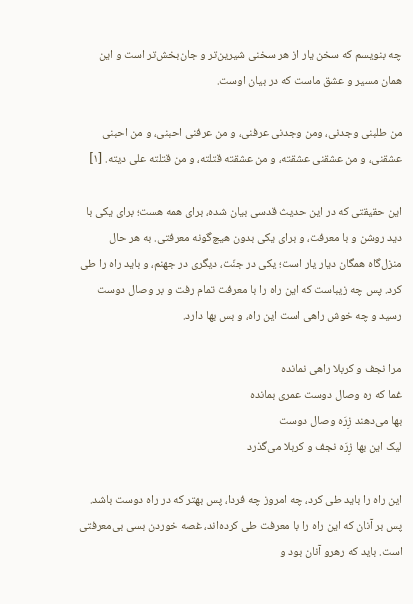چه بنویسم که سخن یار از هر سخنی شیرین‌تر و جان‌بخش‌تر است و این همان مسیر و عشق ماست که در بیان اوست.

من طلبنی وجدنی، ومن وجدنی عرفنى، و من عرفنی احبنی، و من احبنی عشقنی، و من عشقنی عشقته، و من عشقته قتلته، و من قتلته على دیته. [۱]

این حقیقتی که در این حدیث قدسی بیان شده، برای همه هست؛ برای یکی با دید روشن و با معرفت، و برای یکی بدون هیچ‌گونه معرفتی. به هر حال منزل‌گاه همگان دیار یار است؛ یکی در جنّت، دیگری در جهنم، و باید راه را طی کرد. پس چه زیباست که این راه را با معرفت تمام رفت و بر وصال دوست رسید و چه خوش راهی است این راه، و بس بها دارد.

مرا نجف و کربلا راهی نمانده
غما که ره وصال دوست عمری بمانده
بها می‌دهند زِرَه وصال دوست
لیک این بها زِرَه نجف و کربلا می‌گذرد

این راه را باید طی کرد، چه امروز چه فردا، پس بهتر که در راه دوست باشد. پس بر آنان که این راه را با معرفت طی کرده‌اند، غصه خوردن بسی بی‌معرفتی است. باید که رهرو آنان بود و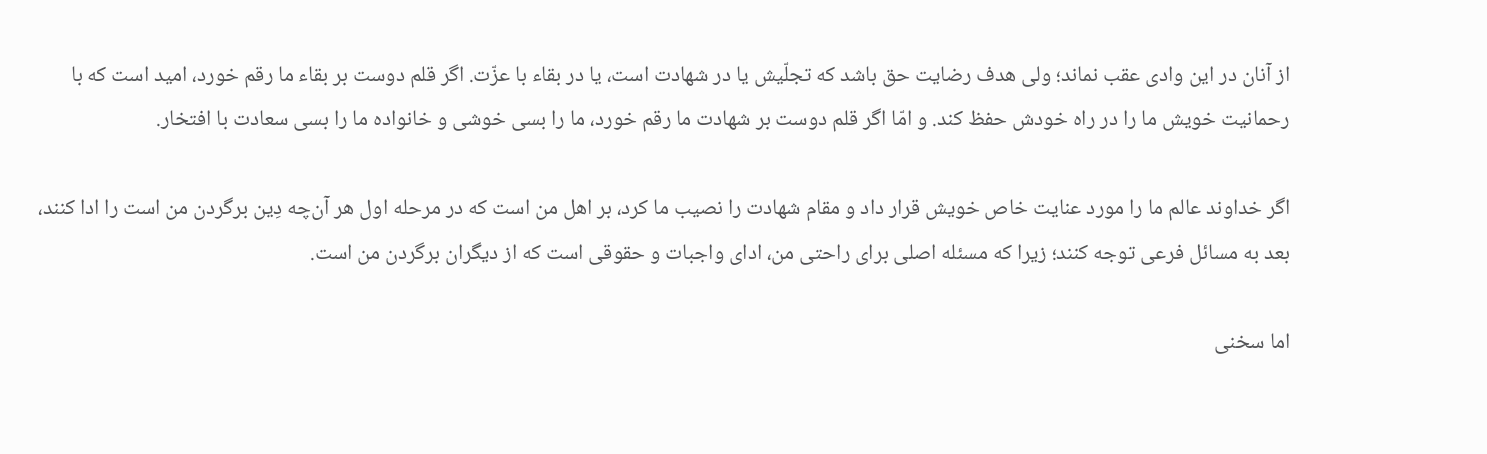از آنان در این وادی عقب نماند؛ ولی هدف رضایت حق باشد که تجلّیش یا در شهادت است، یا در بقاء با عزّت. اگر قلم دوست بر بقاء ما رقم خورد، امید است که با رحمانیت خویش ما را در راه خودش حفظ کند. و امّا اگر قلم دوست بر شهادت ما رقم خورد، ما را بسی خوشی و خانواده ما را بسی سعادت با افتخار.

اگر خداوند عالم ما را مورد عنایت خاص خویش قرار داد و مقام شهادت را نصیب ما کرد، بر اهل من است که در مرحله اول هر آن‌چه دِین برگردن من است را ادا کنند، بعد به مسائل فرعی توجه کنند؛ زیرا که مسئله اصلی برای راحتی من، ادای واجبات و حقوقی است که از دیگران برگردن من است.

اما سخنی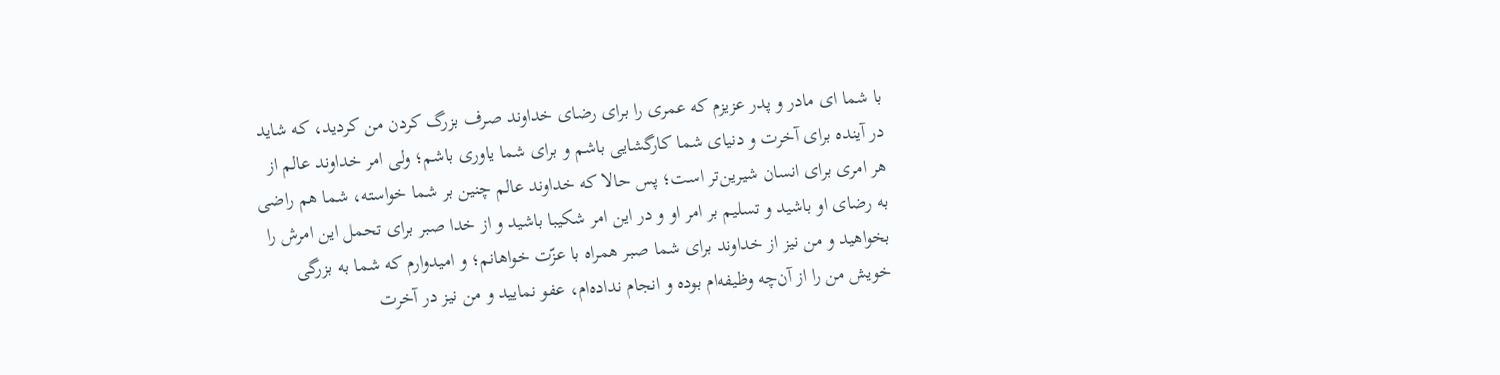با شما‌ ای مادر و پدر عزیزم که عمری را برای رضای خداوند صرف بزرگ کردن من کردید، که شاید در آینده برای آخرت و دنیای شما کارگشایی باشم و برای شما یاوری باشم؛ ولی امر خداوند عالم از هر امری برای انسان شیرین‌تر است؛ پس حالا که خداوند عالم چنین بر شما خواسته، شما هم راضی به رضای او باشید و تسلیم بر امر او و در این امر شکیبا باشید و از خدا صبر برای تحمل این امرش را بخواهید و من نیز از خداوند برای شما صبر همراه با عزّت خواهانم؛ و امیدوارم که شما به بزرگی خویش من را از آن‌چه وظیفه‌ام بوده و انجام نداده‌ام، عفو نمایید و من نیز در آخرت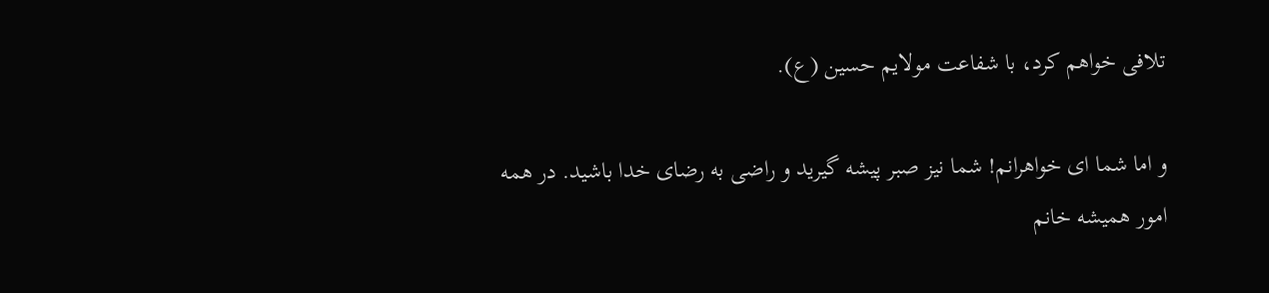تلافی خواهم کرد، با شفاعت مولایم حسین (ع).

و اما شما‌ ای خواهرانم! شما نیز صبر پیشه گیرید و راضی به رضای خدا باشید. در همه امور همیشه خانم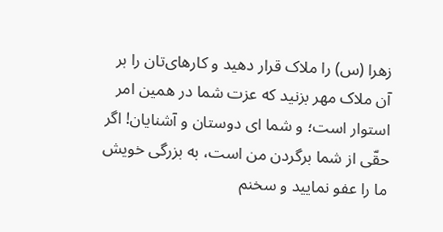زهرا (س) را ملاک قرار دهید و کارهای‌تان را بر آن ملاک مهر بزنید که عزت شما در همین امر استوار است؛ و شما‌ ای دوستان و آشنایان! اگر حقّی از شما برگردن من است، به بزرگی خویش ما را عفو نمایید و سخنم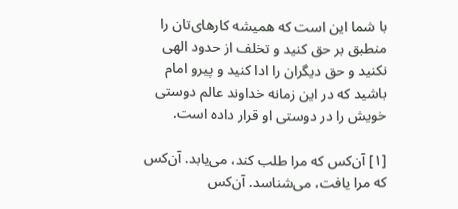با شما این است که همیشه کارهای‌تان را منطبق بر حق کنید و تخلف از حدود الهی نکنید و حق دیگران را ادا کنید و پیرو امام باشید که در این زمانه خداوند عالم دوستی خویش را در دوستی او قرار داده است.

[۱] آن‌کس که مرا طلب کند، می‌یابد. آن‌کس که مرا یافت، می‌شناسد. آن‌کس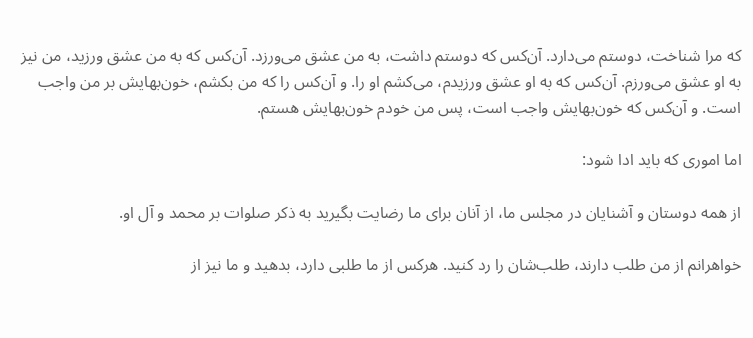که مرا شناخت، دوستم می‌دارد. آن‌کس که دوستم داشت، به من عشق می‌ورزد. آن‌کس که به من عشق ورزید، من نیز به او عشق می‌ورزم. آن‌کس که به او عشق ورزیدم، می‌کشم او را. و آن‌کس را که من بکشم، خون‌بهایش بر من واجب است. و آن‌کس که خون‌بهایش واجب است، پس من خودم خون‌بهایش هستم.

اما اموری که باید ادا شود:

از همه دوستان و آشنایان در مجلس ما، از آنان برای ما رضایت بگیرید به ذکر صلوات بر محمد و آل او.

خواهرانم از من طلب دارند، طلب‌شان را رد کنید. هرکس از ما طلبی دارد، بدهید و ما نیز از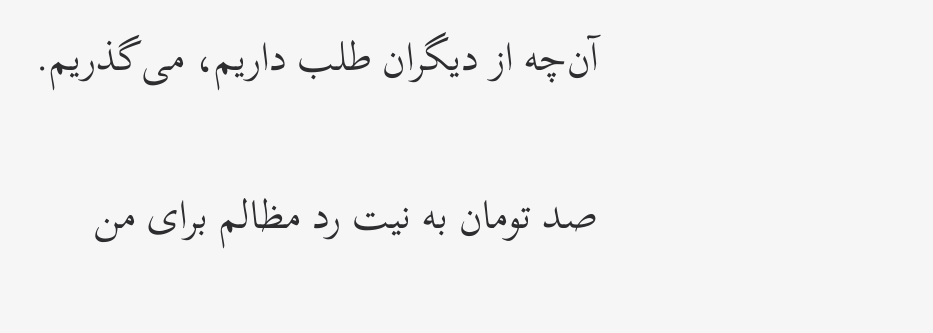آن‌چه از دیگران طلب داریم، می‌گذریم.

صد تومان به نیت رد مظالم برای من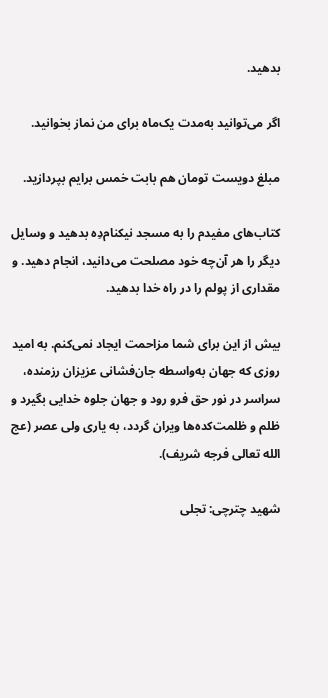بدهید.

اگر می‌توانید به‌مدت یک‌ماه برای من نماز بخوانید.

مبلغ دویست تومان هم بابت خمس برایم بپردازید.

کتاب‌های مفیدم را به مسجد نیکنام‌دِه بدهید و وسایل دیگر را هر آن‌چه خود مصلحت می‌دانید، انجام دهید. و مقداری از پولم را در راه خدا بدهید.

بیش از این برای شما مزاحمت ایجاد نمی‌کنم. به امید روزی که جهان به‌واسطه جان‌فشانی عزیزان رزمنده، سراسر در نور حق فرو رود و جهان جلوه خدایی بگیرد و ظلم و ظلمت‌کده‌ها ویران گردد، به یاری ولی عصر (عج الله تعالی فرجه شریف).

شهید چترچی: تجلی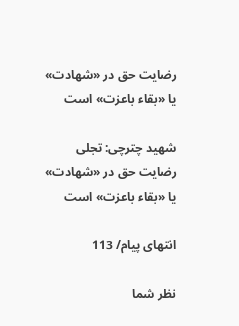رضایت حق در «شهادت» یا «بقاء باعزت» است

شهید چترچی: تجلی رضایت حق در «شهادت» یا «بقاء باعزت» است

انتهای پیام/ 113

نظر شما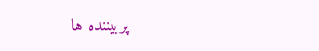پربیننده ها